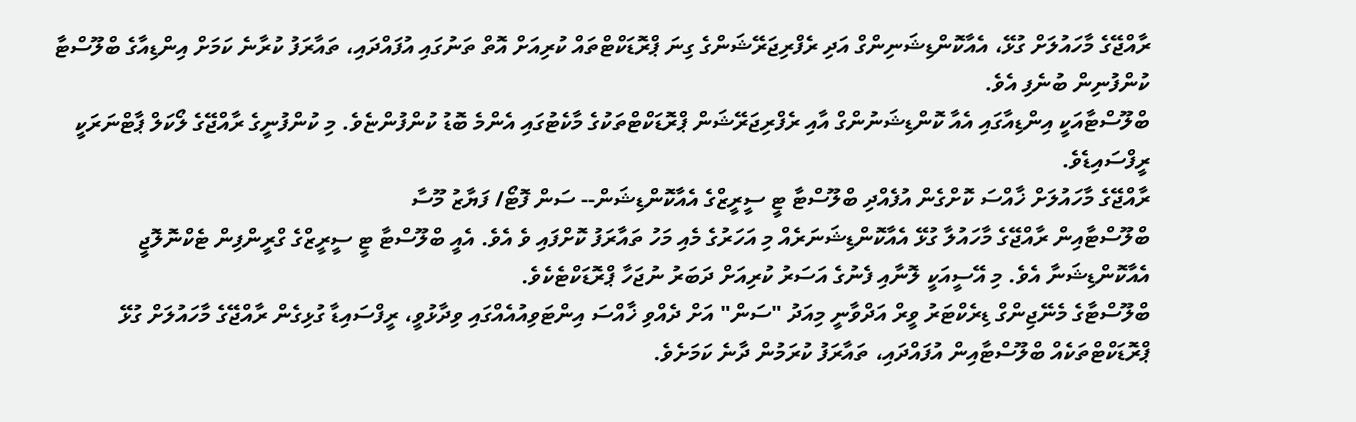ރާއްޖޭގެ މާހައުލަށް ގުޅޭ، އެއާކޮންޑިޝަނިންގް އަދި ރެފްރިޖަރޭޝަންގެ ގިނަ ޕްރޮޑަކްޓްތައް ކުރިއަށް އޮތް ތަނުގައި އުފައްދައި، ތައާރަފު ކުރާނެ ކަމަށް އިންޑިއާގެ ބްލޫސްޓާ ކުންފުނިން ބުނެފި އެވެ.
ބްލޫސްޓާއަކީ އިންޑިއާގައި އެއާ ކޮންޑިޝަނުންގް އާއި ރެފްރިޖަރޭޝަން ޕްރޮޑަކްޓްތަކުގެ މާކެޓުގައި އެންމެ ބޮޑު ކުންފުންޏެވެ. މި ކުންފުނީގެ ރާއްޖޭގެ ލޯކަލް ޕާޓްނަރަކީ ރީފްސައިޑެވެ.
ރާއްޖޭގެ މާހައުލަށް ޚާއްސަ ކޮށްގެން އުފެއްދި ބްލޫސްޓާ ޓީ ސީރީޒްގެ އެއާކޮންޑިޝަން-- ސަން ފޮޓޯ/ ފަޔާޒު މޫސާ
ބްލޫސްޓާއިން ރާއްޖޭގެ މާހައުލާ ގުޅޭ އެއާކޮންޑިޝަނަރެއް މި އަހަރުގެ މެއި މަހު ތައާރަފު ކޮށްފައި ވެ އެވެ. އެއީ ބްލޫސްޓާ ޓީ ސީރީޒްގެ ގްރީންފިން ޓެކްނޮލޮޖީ އެއާކޮންޑިޝަނާ އެވެ. މި އޭސީއަކީ ލޮނާއި ފެނުގެ އަސަރު ކުރިއަށް ދަބަރު ނުޖަހާ ޕްރޮޑަކްޓެކެވެ.
ބްލޫސްޓާގެ މެނޭޖިންގް ޑިރެކްޓަރު ވީރް އަދްވާނީ މިއަދު "ސަން" އަށް ދެއްވި ޚާއްސަ އިންޓަވިއުއެއްގައި ވިދާޅުވީ، ރީފްސައިޑާ ގުޅިގެން ރާއްޖޭގެ މާހައުލަށް ގުޅޭ ޕްރޮޑަކްޓްތަކެއް ބްލޫސްޓާއިން އުފައްދައި، ތައާރަފު ކުރަމުން ދާނެ ކަމަށެވެ.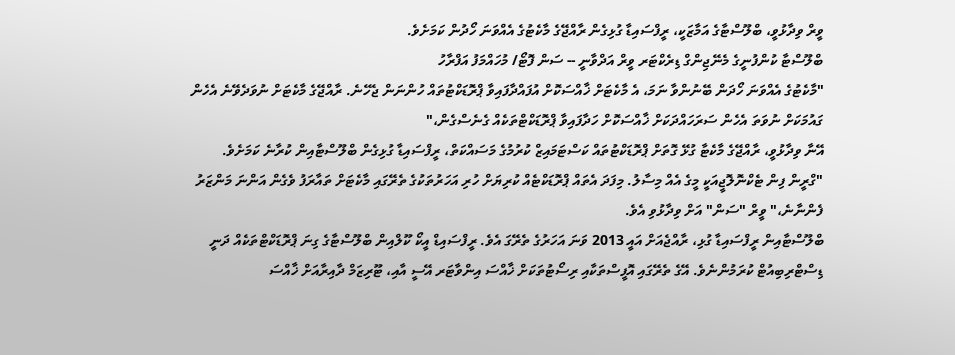ވީރް ވިދާޅުވީ، ބްލޫސްޓާގެ އަމާޒަކީ، ރީފްސައިޑާ ގުޅިގެން ރާއްޖޭގެ މާކެޓުގެ އެއްވަނަ ހޯދުން ކަމަށެވެ.
ބްލޫސްޓާ ކުންފުނީގެ މެނޭޖިންގް ޑިރެކްޓަރ ވީރް އަދްވާނީ -- ސަން ފޮޓޯ/ މުހައްމަފު އަފްރާހު
"މާކެޓުގެ އެއްވަނަ ހޯދަން ބޭނުންވާ ނަމަ، އެ މާކެޓަށް ޚާއްސަކޮށް އުފައްދާފައިވާ ޕްރޮޑަކްޓުތައް ހުންނަން ޖެހޭނެ. ރާއްޖޭގެ މާކެޓަށް ނުވަދެވޭނެ އެހެން ގައުމަކަށް ނުވަތަ އެހެން ސަރަހައްދަކަށް ޚާއްސަކޮށް ހަދާފައިވާ ޕްރޮޑަކްޓްތަކެއް ގެނެސްގެން،"
އޭނާ ވިދާޅުވީ، ރާއްޖޭގެ މާކެޓާ ގުޅޭ ގޮތަށް ޕްރޮޑަކްޓުތައް ކަސްޓަމައިޒް ކުރުމުގެ މަސައްކަތް، ރީފްސައިޑާ ގުޅިގެން ބްލޫސްޓާއިން ކުރާނެ ކަމަށެވެ.
"ގްރީން ފިން ޓެކްނޮލޮޖީއަކީ މީގެ އެއް މިސާލު. މިފަދަ އެތައް ޕްރޮޑަކްޓެއް ކުރިޔަށް ހުރި އަހަރުތަކުގެ ތެރޭގައި މާކެޓަށް ތައާރަފު ވެގެން އަންނަ މަންޒަރު ފެންނާނެ،" ވީރް "ސަން" އަށް ވިދާޅުވި އެވެ.
ބްލޫސްޓާއިން ރީފްސައިޑާ ގުޅި، ރާއްޖެއަށް އައީ 2013 ވަނަ އަހަރުގެ ތެރޭގަ އެވެ. ރީފްސައިޑް އީކޯ ކޫލްއިން ބްލޫސްޓާގެ ގިނަ ޕްރޮޑަކްޓްތަކެއް ދަނީ ޑިސްޓްރިބިއުޓް ކުރަމުންނެވެ. އޭގެ ތެރޭގައި އޮފީސްތަކާއި ރިސޯޓުތަކަށް ޚާއްސަ އިންވާޓަރ އޭސީ އާއި، ޓޫރިޒަމް ދާއިރާއަށް ޚާއްސަ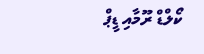ކޯލްޑް ރޫމާއި ޑީޕް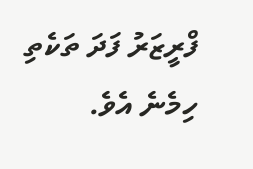ފްރީޒަރު ފަދަ ތަކެތި ހިމެނެ އެވެ.